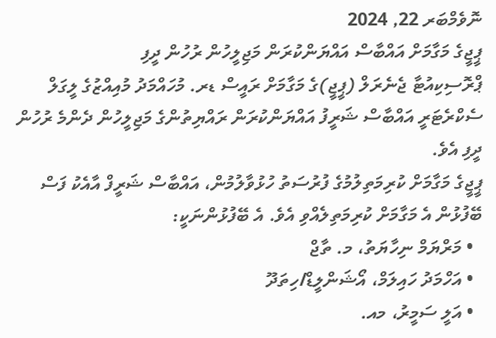ނޮވެމްބަރ 22, 2024
ޕީޖީގެ މަގާމަށް އައްބާސް އައްޔަންކުރަން މަޖިލީހުން ރުހުން ދީފި
ޕްރޮސިކިއުޓާ ޖެނެރަލް (ޕީޖީ)ގެ މަގާމަށް ރައީސް ޑރ. މުހައްމަދު މުއިއްޒުގެ ލީގަލް ސެކްރެޓަރީ އައްބާސް ޝަރީފު އައްޔަންކުރަން ރައްޔިތުންގެ މަޖިލީހުން ދެންމެ ރުހުން ދީފި އެވެ.
ޕީޖީގެ މަގާމަށް ކުރިމަތިލުމުގެ ފުރުސަތު ހުޅުވާލުމުން، އައްބާސް ޝަރީފް އާއެކު ފަސް ބޭފުޅުން އެ މަގާމަށް ކުރިމަތިލެއްވި އެވެ. އެ ބޭފުޅުންނަކީ:
  • މަރްޔަމް ނިހާޔަތު، މ. ތާޖް
  • އަހްމަދު ހައިލަމް، އޯޝަންލީޑް/ހިތަދޫ
  • އަލީ ސަމީރު، މއ.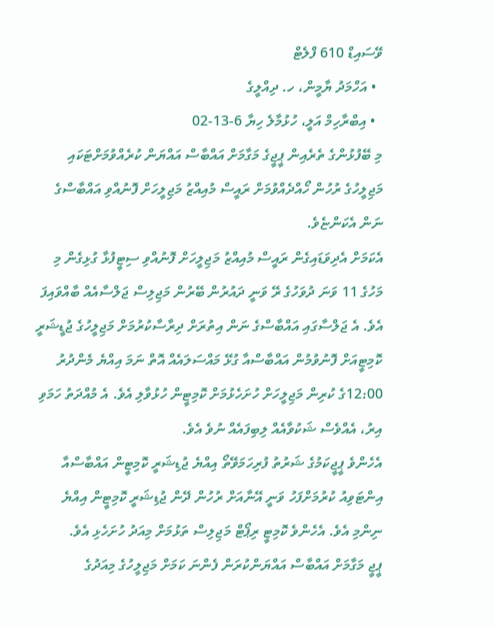ވޭސައިޑް 610 ފްލެޓް
  • އަހްމަދު ޔާމީން، ހ. ދިއްލީގެ
  • އިބްރާހިމް އަލީ، ހުޅުމާލެ ހިޔާ 6-13-02
މި ބޭފުޅުންގެ ތެރެއިން ޕީޖީގެ މަގާމަށް އައްބާސް އައްޔަން ކުރެއްވުމަށްޓަކައި މަޖިލީހުގެ ރުހުން ހޯއްދެއްވުމަށް ރައީސް މުއިއްޒު މަޖިލީހަށް ފޮނުއްވި އައްބާސްގެ ނަން އެކަންޏެވެ.
އެކަމަށް އެދިވަޑައިގެން ރައީސް މުއިއްޒު މަޖިލީހަށް ފޮނުއްވި ސިޓީފުޅާ ގުޅިގެން މި މަހުގެ 11 ވަނަ ދުވަހުގެ ރޭ ވަނީ ދައުރުން ބޭރުން މަޖިލިސް ޖަލްސާއެއް ބާއްވައިފަ އެވެ. އެ ޖަލްސާގައި އައްބާސްގެ ނަން އިތުރަށް ދިރާސާކުރުމަށް މަޖިލީހުގެ ޖުޑީޝަރީ ކޮމިޓީއަށް ފޮނުވުމުން އައްބާސްއާ ގުޅޭ މައްސަލައެއް އޮތް ނަމަ އިއްޔެ މެންދުރު 12:00ގެ ކުރިން މަޖިލީހަށް ހުށަހެޅުމަށް ކޮމިޓީން ހުޅުވާލި އެވެ. އެ މުއްދަތު ހަމަވި އިރު، އެއްވެސް ޝަކުވާއެއް ލިބިފައެއް ނުވެ އެވެ.
އެހެންވެ ޕީޖީކަމުގެ ޝަރުތު ފުރިހަމަވޭތޯ އިއްޔެ ޖުޑިޝަރީ ކޮމިޓީން އައްބާސްއާ އިންޓަވިއު ކުރުމަށްފަހު ވަނީ އޭނާއަށް ރުހުން ދޭން ޖުޑިޝަރީ ކޮމިޓީން އިއްޔެ ނިންމި އެވެ. އެހެންވެ ކޮމިޓީ ރިޕޯޓް މަޖިލިސް ތަޅުމަށް މިއަދު ހުށަހެޅި އެވެ.
ޕީޖީ މަގާމަށް އައްބާސް އައްޔަންކުރަން ފެންނަ ކަމަށް މަޖިލީހުގެ މިއަދުގެ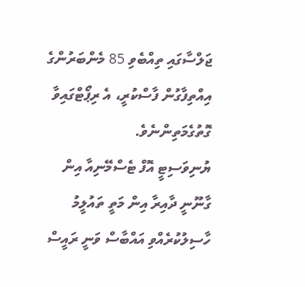ޖަލްސާގައި ތިއްބެވި 85 މެންބަރުންގެ އިއްތިފާގުން ފާސްކުރީ، އެ ރިޕޯޓްގައިވާ ގޮތުގެމަތިންނެވެ.
ޔުނިވަސިޓީ އޮފް ޓެސްމޭނިއާ އިން ގާނޫނީ ދާއިރާ އިން މަތީ ތައުލީމު ހާސިލުކުރެއްވި އައްބާސް ވަނީ ރައީސް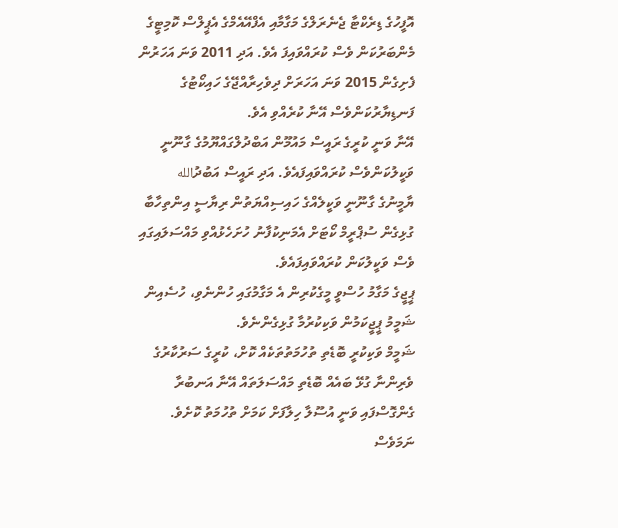އޮފީހުގެ ޑިރެކްޓާ ޖެނެރަލްގެ މަގާމާއި އެފްއޭއެމްގެ އެޕީލްސް ކޮމިޓީގެ މެންބަރުކަން ވެސް ކުރައްވައިފަ އެވެ. އަދި 2011 ވަނަ އަހަރުން ފެށިގެން 2015 ވަނަ އަހަރަށް ދިވެހިރާއްޖޭގެ ހައިކޯޓުގެ ފަނޑިޔާރުކަންވެސް އޭނާ ކުރެއްވި އެވެ.
އޭނާ ވަނީ ކުރީގެ ރައީސް މައުމޫން އަބްދުލްގައްޔޫމުގެ ގާނޫނީ ވަކީލުކަންވެސް ކުރައްވައިފައެވެ. އަދި ރައީސް އަބުދުالله ޔާމީނުގެ ގާނޫނީ ވަކީލެއްގެ ހައިސިއްޔަތުން ރިޔާސީ އިންތިހާބާ ގުޅިގެން ސުޕްރީމް ކޯޓަށް އެމަނިކުފާނު ހުށަހެޅުއްވި މައްސަލައިގައި ވެސް ވަކީލުކަން ކުރައްވައިފައެވެ.
ޕީޖީގެ މަގާމު ހުސްވީ މީގެކުރިން އެ މަގާމުގައި ހުންނެވި، ހުސެއިން ޝަމީމު ޕީޖީކަމުން ވަކިކުރުމާ ގުޅިގެންނެވެ.
ޝަމީމް ވަކިކުރީ ބޮޑެތި ތުހުމަތުތަކެއް ކޮށް، ކުރީގެ ސަރުކާރުގެ ވެރިންނާ ގުޅޭ ބައެއް ބޮޑެތި މައްސަލަތައް އޭނާ އަނބުރާ ގެންގޮސްފައި ވަނީ އުސޫލާ ހިލާފަށް ކަމަށް ތުހުމަތު ކޮށެވެ. ނަމަވެސް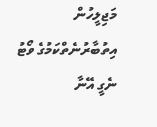މަޖިލީހުން އިތުބާރުނެތްކަމުގެ ވޯޓު ނެގީ އޭނާ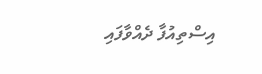އިސްތިއުފާ ދެއްވާފައި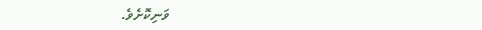ވަނިކޮށެވެ.